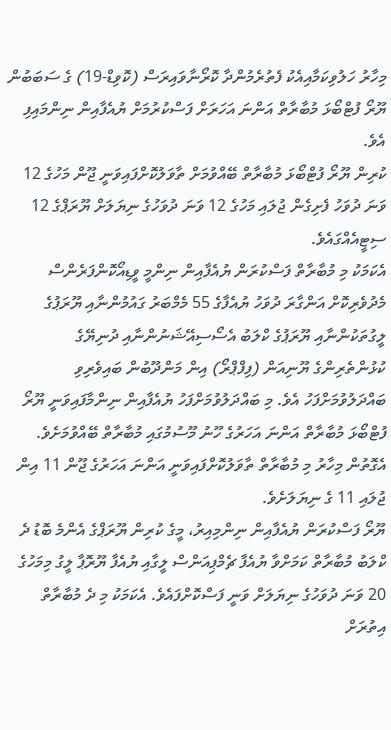މިހާރު ހަލުވިކަމާއިއެކު ފެތުރެމުންދާ ކޮރޯނާވައިރަސް (ކޮވިޑް-19) ގެ ސަބަބުން ޔޫރޯ ފުޓްބޯޅަ މުބާރާތް އަންނަ އަހަރަށް ފަސްކުރުމަށް ޔުއެފާއިން ނިންމައިފި އެވެ.
ކުރިން ޔޫރޯ ފުޓްބޯޅަ މުބާރާތް ބޭއްވުމަށް ތާވަލުކޮށްފައިވަނީ ޖޫން މަހުގެ 12 ވަނަ ދުވަހު ފެށިގެން ޖުލައި މަހުގެ 12 ވަނަ ދުވަހުގެ ނިޔަލަށް ޔޫރަޕްގެ 12 ސިޓީއެއްގައެވެ.
އެކަމަކު މި މުބާރާތް ފަސްކުރަން ޔުއެފާއިން ނިންމީ ވީޑިއޯކޮންފަރެންސް މެދުވެރިކޮށް އަންގާރަ ދުވަހު ޔުއެފާގެ 55 މެމްބަރު ގައުމުންނާއި ޔޫރަޕުގެ ލީގުތަކުންނާއި ޔޫރަޕުގެ ކްލަބު އެސޯސިއޭޝަނުންނާއި ދުނިޔޭގެ ކުޅުންތެރިންގެ ޔޫނިއަން (ފިފްޕްރޯ) އިން މަންދޫބުން ބައިވެރިވި ބައްދަލުވުމަށްފަހު އެވެ. މި ބައްދަލުވުމަށްފަހު ޔުއެފާއިން ނިންމާފައިވަނީ ޔޫރޯ ފުޓްބޯޅަ މުބާރާތް އަންނަ އަހަރުގެ ހޫނު މޫސުމުގައި މުބާރާތް ބޭއްވުމަށެވެ. އެގޮތުން މިހާރު މި މުބާރާތް ތާވަލުކޮށްފައިވަނީ އަންނަ އަހަރުގެ ޖޫން 11 އިން ޖުލައި 11 ގެ ނިޔަލަށެވެ.
ޔޫރޯ ފަސްކުރަން ޔުއެފާއިން ނިންމިއިރު، މީގެ ކުރިން ޔޫރަޕްގެ އެންމެ ބޮޑު ދެ ކްލަބު މުބާރާތް ކަމަށްވާ ޔުއެފާ ޗެމްޕިއަންސް ލީގާއި ޔުއެފާ ޔޫރޮޕާ ލީގު މިމަހުގެ 20 ވަނަ ދުވަހުގެ ނިޔަލަށް ވަނީ ފަސްކޮށްފައެވެ. އެކަމަކު މި ދެ މުބާރާތް އިތުރަށް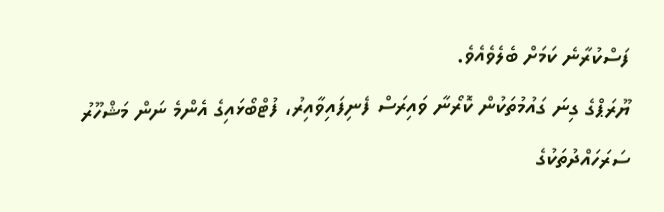ފަސްކުރާނެ ކަމަށް ބެލެވެއެވެ.
ޔޫރަޕްގެ ގިނަ ގައުމުތަކުން ކޮރޯނާ ވައިރަސް ފެނިފައިވާއިރު، ފުޓްބޯޅައިގެ އެންމެ ނަން މަޝްހޫރު ސަރަހައްދުތަކުގެ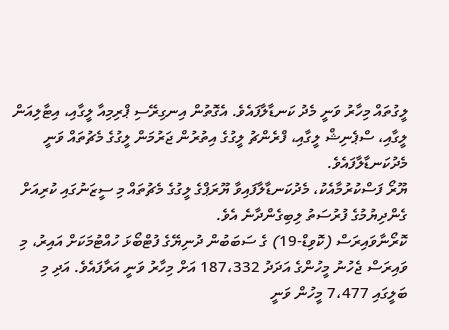ލީގުތައް މިހާރު ވަނީ މެދު ކަނޑާލާފައެވެ. އެގޮތުން އިނގިރޭސި ޕްރިމިއާ ލީގާއި، އިޓާލިއަން ލީގާއި، ސްޕެނިޝް ލީގާއި، ފްރެންޗު ލީގުގެ އިތުރުން ޖަރުމަން ލީގުގެ މެޗުތައް ވަނީ މެދުކަނޑާލާފައެވެ.
ޔޫރޯ ފަސްކުރުމާއެކު، މެދުކަނޑާލާފައިވާ ޔޫރަޕްގެ ލީގުގެ މެޗުތައް މި ސީޒަނުގައި ކުރިއަށް ގެންދިޔުމުގެ ފުރުސަތު ލިބިގެންދާނެ އެވެ.
ކޮރޯނާވައިރަސް (ކޮވިޑް-19) ގެ ސަބަބުން ދުނިޔޭގެ ފުޓްބޯޅަ ހުއްޓުމަކަށް އައިރު، މި ވައިރަސް ޖެހުނު މީހުންގެ އަދަދު 187،332 އަށް މިހާރު ވަނީ އަރާފައެވެ. އަދި މި ބަލީގައި 7،477 މީހުން ވަނީ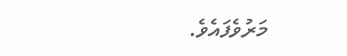މަރުވެފައެވެ.